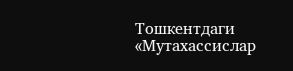Тошкентдаги «Мутахассислар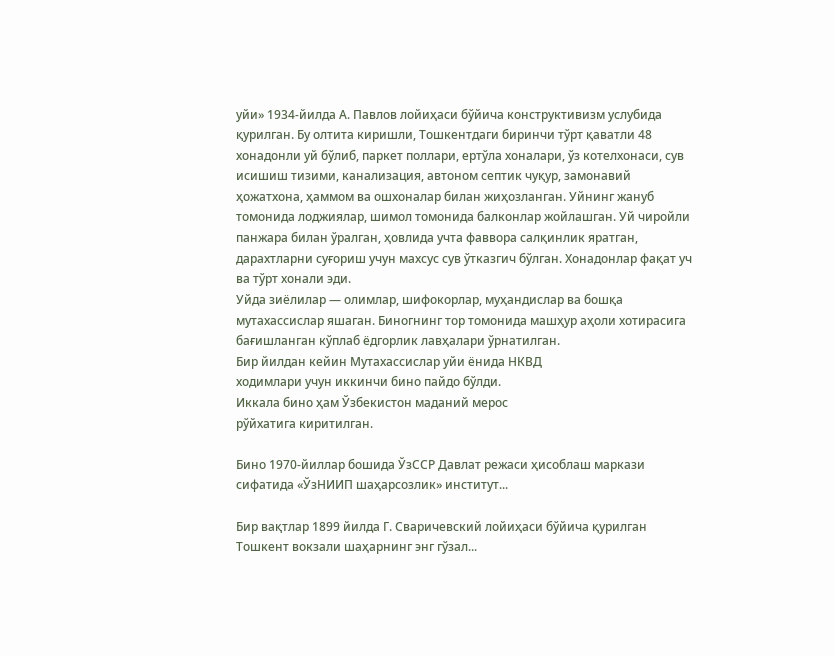уйи» 1934-йилда А. Павлов лойиҳаси бўйича конструктивизм услубида қурилган. Бу олтита киришли, Тошкентдаги биринчи тўрт қаватли 48 хонадонли уй бўлиб, паркет поллари, ертўла хоналари, ўз котелхонаси, сув исишиш тизими, канализация, автоном септик чуқур, замонавий ҳожатхона, ҳаммом ва ошхоналар билан жиҳозланган. Уйнинг жануб томонида лоджиялар, шимол томонида балконлар жойлашган. Уй чиройли панжара билан ўралган, ҳовлида учта фаввора салқинлик яратган, дарахтларни суғориш учун махсус сув ўтказгич бўлган. Хонадонлар фақат уч ва тўрт хонали эди.
Уйда зиёлилар — олимлар, шифокорлар, муҳандислар ва бошқа мутахассислар яшаган. Биногнинг тор томонида машҳур аҳоли хотирасига бағишланган кўплаб ёдгорлик лавҳалари ўрнатилган.
Бир йилдан кейин Мутахассислар уйи ёнида НКВД
ходимлари учун иккинчи бино пайдо бўлди.
Иккала бино ҳам Ўзбекистон маданий мерос
рўйхатига киритилган.

Бино 1970-йиллар бошида ЎзССР Давлат режаси ҳисоблаш маркази сифатида «ЎзНИИП шаҳарсозлик» институт...

Бир вақтлар 1899 йилда Г. Сваричевский лойиҳаси бўйича қурилган Тошкент вокзали шаҳарнинг энг гўзал...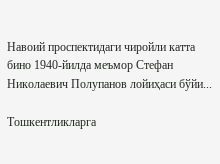Навоий проспектидаги чиройли катта бино 1940-йилда меъмор Стефан Николаевич Полупанов лойиҳаси бўйи...

Тошкентликларга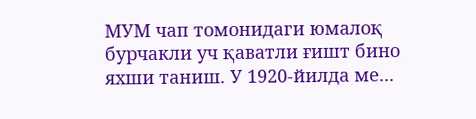МУМ чап томонидаги юмалоқ бурчакли уч қаватли ғишт бино яхши таниш. У 1920-йилда ме...